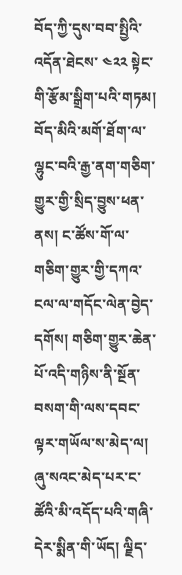བོད་ཀྱི་དུས་བབ་སྤྱིའི་འདོན་ཐེངས་ ༤༢༢ སྟེང་གི་རྩོམ་སྒྲིག་པའི་གཏམ།
བོད་མིའི་མགོ་ཐོག་ལ་ལྷུང་བའི་རྒྱ་ནག་གཅིག་གྱུར་གྱི་སྲིད་བྱུས་ཕན་ནས། ང་ཚོས་གོ་ལ་གཅིག་གྱུར་གྱི་དཀའ་ངལ་ལ་གདོང་ལེན་བྱེད་དགོས། གཅིག་གྱུར་ཆེན་པོ་འདི་གཉིས་ནི་སྔོན་བསག་གི་ལས་དབང་ལྟར་གཡོལ་ས་མེད་ལ། ཞུ་སའང་མེད་པར་ང་ཚོའི་མི་འདོད་པའི་གཞི་དེར་སྨིན་གི་ཡོད། ལྗིད་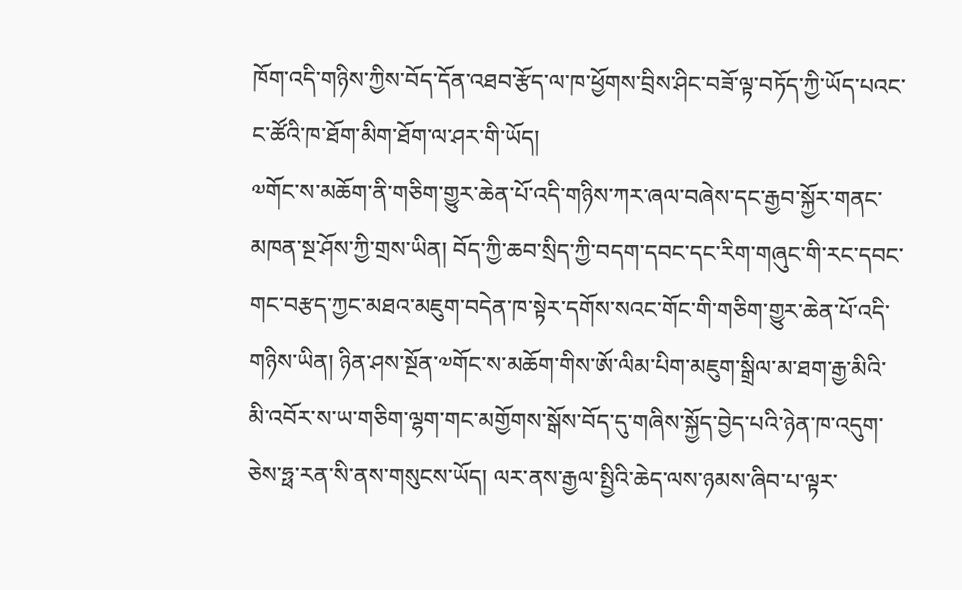ཁོག་འདི་གཉིས་ཀྱིས་བོད་དོན་འཐབ་རྩོད་ལ་ཁ་ཕྱོགས་བྲིས་ཤིང་བཟོ་ལྟ་བཏོད་ཀྱི་ཡོད་པའང་ང་ཚོའི་ཁ་ཐོག་མིག་ཐོག་ལ་ཤར་གི་ཡོད།
༧གོང་ས་མཆོག་ནི་གཅིག་གྱུར་ཆེན་པོ་འདི་གཉིས་ཀར་ཞལ་བཞེས་དང་རྒྱབ་སྐྱོར་གནང་མཁན་སྔ་ཤོས་ཀྱི་གྲས་ཡིན། བོད་ཀྱི་ཆབ་སྲིད་ཀྱི་བདག་དབང་དང་རིག་གཞུང་གི་རང་དབང་གང་བརྩད་ཀྱང་མཐའ་མཇུག་བདེན་ཁ་སྟེར་དགོས་སའང་གོང་གི་གཅིག་གྱུར་ཆེན་པོ་འདི་གཉིས་ཡིན། ཉིན་ཤས་སྔོན་༧གོང་ས་མཆོག་གིས་ཨོ་ལིམ་པིག་མཇུག་སྒྲིལ་མ་ཐག་རྒྱ་མིའི་མི་འབོར་ས་ཡ་གཅིག་ལྷག་གང་མགྱོགས་སྒོས་བོད་དུ་གཞིས་སྐྱོད་བྱེད་པའི་ཉེན་ཁ་འདུག་ཅེས་ཧྥ་རན་སི་ནས་གསུངས་ཡོད། ལར་ནས་རྒྱལ་སྤྱིའི་ཆེད་ལས་ཉམས་ཞིབ་པ་ལྟར་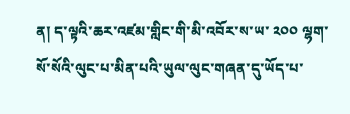ན། ད་ལྟའི་ཆར་འཛམ་གླིང་གི་མི་འབོར་ས་ཡ་ ༢༠༠ ལྷག་སོ་སོའི་ལུང་པ་མིན་པའི་ཡུལ་ལུང་གཞན་དུ་ཡོད་པ་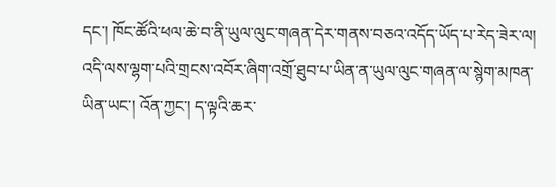དང་། ཁོང་ཚོའི་ཕལ་ཆེ་བ་ནི་ཡུལ་ལུང་གཞན་དེར་གནས་བཅའ་འདོད་ཡོད་པ་རེད་ཟེར་ལ། འདི་ལས་ལྷག་པའི་གྲངས་འབོར་ཞིག་འགྲོ་ཐུབ་པ་ཡིན་ན་ཡུལ་ལུང་གཞན་ལ་སྙེག་མཁན་ཡིན་ཡང་། འོན་ཀྱང་། ད་ལྟའི་ཆར་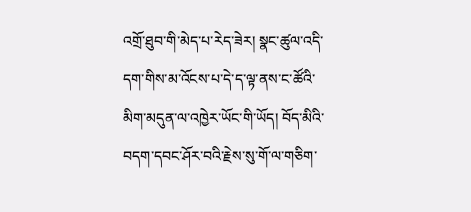འགྲོ་ཐུབ་གི་མེད་པ་རེད་ཟེར། སྣང་ཚུལ་འདི་དག་གིས་མ་འོངས་པ་དེ་ད་ལྟ་ནས་ང་ཚོའི་མིག་མདུན་ལ་འཁྱེར་ཡོང་གི་ཡོད། བོད་མིའི་བདག་དབང་ཤོར་བའི་རྗེས་སུ་གོ་ལ་གཅིག་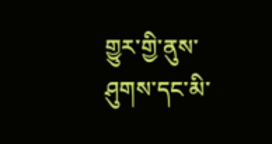གྱུར་གྱི་ནུས་ཤུགས་དང་མི་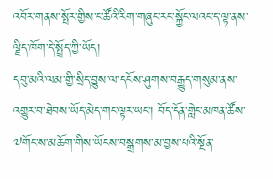འབོར་གནས་སྤོར་གྱིས་ང་ཚོའི་རིག་གཞུང་རང་སྐྱོང་ལའང་ད་ལྟ་ནས་ལྗིད་ཁོག་དེ་སྤྲོད་ཀྱི་ཡོད།
དབུ་མའི་ལམ་གྱི་སྲིད་བྱུས་ལ་དངོས་ཤུགས་བརྒྱུད་གསུམ་ནས་འགྱུར་བ་ཐེབས་ཡོད་མེད་གང་ལྟར་ཡང་། བོད་དོན་གླེང་མཁན་ཚོས་༧གོང་ས་མཆོག་གིས་ཡོངས་བསྒྲགས་མ་བྱས་པའི་སྔོན་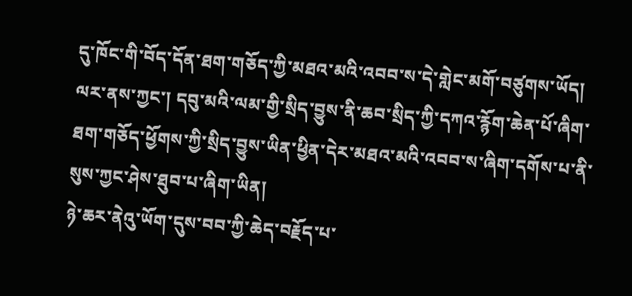དུ་ཁོང་གི་བོད་དོན་ཐག་གཅོད་ཀྱི་མཐའ་མའི་འབབ་ས་དེ་གླེང་མགོ་བཙུགས་ཡོད། ལར་ནས་ཀྱང་། དབུ་མའི་ལམ་གྱི་སྲིད་བྱུས་ནི་ཆབ་སྲིད་ཀྱི་དཀའ་རྙོག་ཆེན་པོ་ཞིག་ཐག་གཅོད་ཕྱོགས་ཀྱི་སྲིད་བྱུས་ཡིན་ཕྱིན་དེར་མཐའ་མའི་འབབ་ས་ཞིག་དགོས་པ་ནི་སུས་ཀྱང་ཤེས་ཐུབ་པ་ཞིག་ཡིན།
ཉེ་ཆར་ནེའུ་ཡོག་དུས་བབ་ཀྱི་ཆེད་བརྗོད་པ་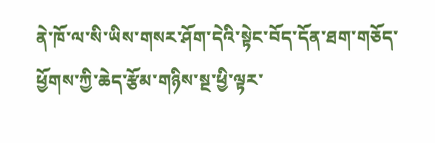ནེ་ཁོ་ལ་སི་ཡིས་གསར་ཤོག་དེའི་སྟེང་བོད་དོན་ཐག་གཅོད་ཕྱོགས་ཀྱི་ཆེད་རྩོམ་གཉིས་སྔ་ཕྱི་ལྟར་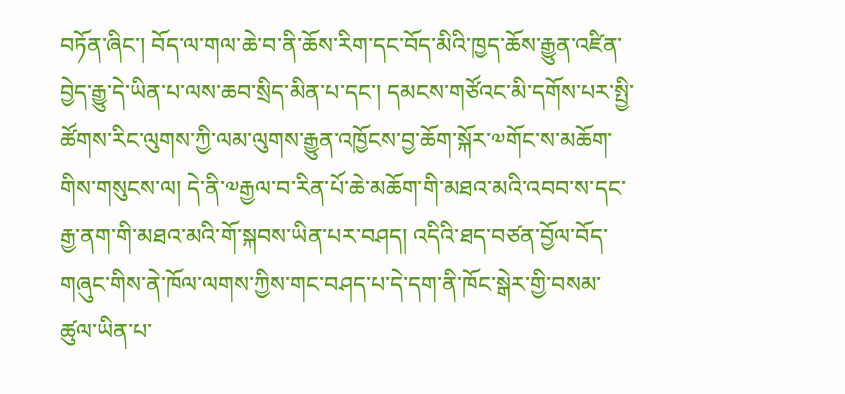བཏོན་ཞིང་། བོད་ལ་གལ་ཆེ་བ་ནི་ཆོས་རིག་དང་བོད་མིའི་ཁྱད་ཆོས་རྒྱུན་འཛིན་བྱེད་རྒྱུ་དེ་ཡིན་པ་ལས་ཆབ་སྲིད་མིན་པ་དང་། དམངས་གཙོའང་མི་དགོས་པར་སྤྱི་ཚོགས་རིང་ལུགས་ཀྱི་ལམ་ལུགས་རྒྱུན་འཁྱོངས་བྱ་ཆོག་སྐོར་༧གོང་ས་མཆོག་གིས་གསུངས་ལ། དེ་ནི་༧རྒྱལ་བ་རིན་པོ་ཆེ་མཆོག་གི་མཐའ་མའི་འབབ་ས་དང་རྒྱ་ནག་གི་མཐའ་མའི་གོ་སྐབས་ཡིན་པར་བཤད། འདིའི་ཐད་བཙན་བྱོལ་བོད་གཞུང་གིས་ནེ་ཁོལ་ལགས་ཀྱིས་གང་བཤད་པ་དེ་དག་ནི་ཁོང་སྒེར་གྱི་བསམ་ཚུལ་ཡིན་པ་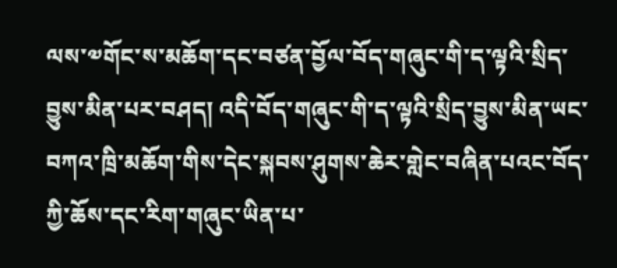ལས་༧གོང་ས་མཆོག་དང་བཙན་བྱོལ་བོད་གཞུང་གི་ད་ལྟའི་སྲིད་བྱུས་མིན་པར་བཤད། འདི་བོད་གཞུང་གི་ད་ལྟའི་སྲིད་བྱུས་མིན་ཡང་བཀའ་ཁྲི་མཆོག་གིས་དེང་སྐབས་ཤུགས་ཆེར་གླེང་བཞིན་པའང་བོད་ཀྱི་ཆོས་དང་རིག་གཞུང་ཡིན་པ་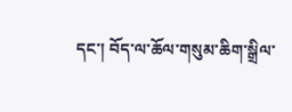དང་། བོད་ལ་ཆོལ་གསུམ་ཆིག་སྒྲིལ་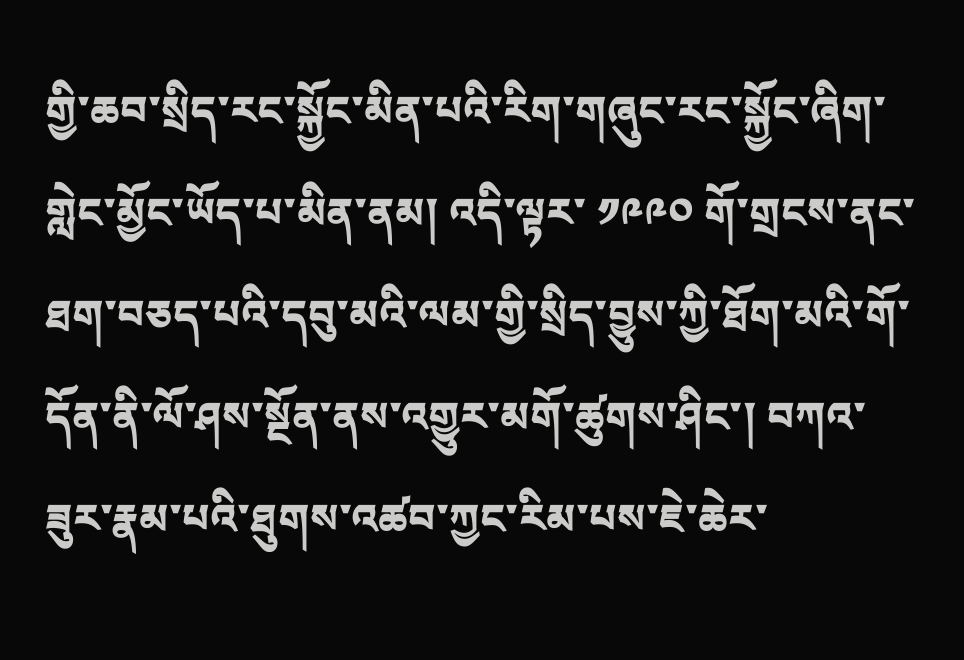གྱི་ཆབ་སྲིད་རང་སྐྱོང་མིན་པའི་རིག་གཞུང་རང་སྐྱོང་ཞིག་གླེང་མྱོང་ཡོད་པ་མིན་ནམ། འདི་ལྟར་ ༡༩༩༠ གོ་གྲངས་ནང་ཐག་བཅད་པའི་དབུ་མའི་ལམ་གྱི་སྲིད་བྱུས་ཀྱི་ཐོག་མའི་གོ་དོན་ནི་ལོ་ཤས་སྔོན་ནས་འགྱུར་མགོ་ཚུགས་ཤིང་། བཀའ་ཟུར་རྣམ་པའི་ཐུགས་འཚབ་ཀྱང་རིམ་པས་ཇེ་ཆེར་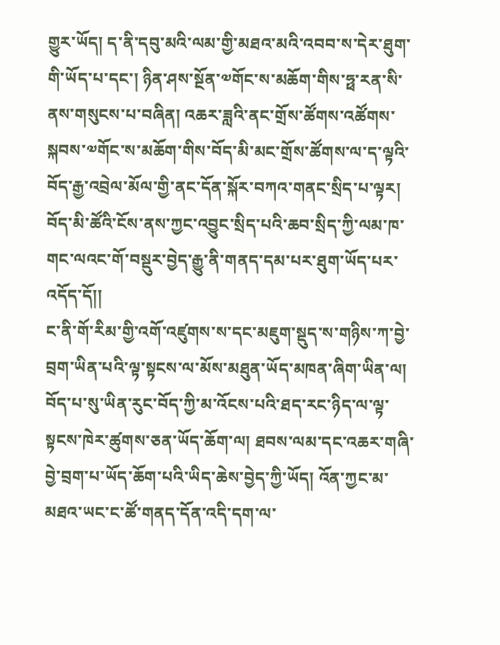གྱུར་ཡོད། ད་ནི་དབུ་མའི་ལམ་གྱི་མཐའ་མའི་འབབ་ས་དེར་ཐུག་གི་ཡོད་པ་དང་། ཉིན་ཤས་སྔོན་༧གོང་ས་མཆོག་གིས་ཧྥ་རན་སི་ནས་གསུངས་པ་བཞིན། འཆར་ཟླའི་ནང་གྲོས་ཚོགས་འཚོགས་སྐབས་༧གོང་ས་མཆོག་གིས་བོད་མི་མང་གྲོས་ཚོགས་ལ་ད་ལྟའི་བོད་རྒྱ་འབྲེལ་མོལ་གྱི་ནང་དོན་སྐོར་བཀའ་གནང་སྲིད་པ་ལྟར། བོད་མི་ཚོའི་ངོས་ནས་ཀྱང་འབྱུང་སྲིད་པའི་ཆབ་སྲིད་ཀྱི་ལམ་ཁ་གང་ལའང་གོ་བསྡུར་བྱེད་རྒྱུ་ནི་གནད་དམ་པར་ཐུག་ཡོད་པར་འདོད་དོ།།
ང་ནི་གོ་རིམ་གྱི་འགོ་འཛུགས་ས་དང་མཇུག་སྡུད་ས་གཉིས་ཀ་བྱེ་བྲག་ཡིན་པའི་ལྟ་སྟངས་ལ་མོས་མཐུན་ཡོད་མཁན་ཞིག་ཡིན་ལ། བོད་པ་སུ་ཡིན་རུང་བོད་ཀྱི་མ་འོངས་པའི་ཐད་རང་ཉིད་ལ་ལྟ་སྟངས་ཁེར་ཚུགས་ཅན་ཡོད་ཆོག་ལ། ཐབས་ལམ་དང་འཆར་གཞི་བྱེ་བྲག་པ་ཡོད་ཆོག་པའི་ཡིད་ཆེས་བྱེད་ཀྱི་ཡོད། འོན་ཀྱང་མ་མཐའ་ཡང་ང་ཚོ་གནད་དོན་འདི་དག་ལ་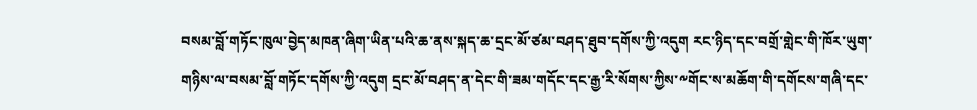བསམ་བློ་གཏོང་ཁུལ་བྱེད་མཁན་ཞིག་ཡིན་པའི་ཆ་ནས་སྐད་ཆ་དྲང་མོ་ཙམ་བཤད་ཐུབ་དགོས་ཀྱི་འདུག རང་ཉིད་དང་བགྲོ་གླེང་གི་ཁོར་ཡུག་གཉིས་ལ་བསམ་བློ་གཏོང་དགོས་ཀྱི་འདུག དྲང་མོ་བཤད་ན་དེང་གི་ཟམ་གདོང་དང་རྒྱ་རི་སོགས་ཀྱིས་༸གོང་ས་མཆོག་གི་དགོངས་གཞི་དང་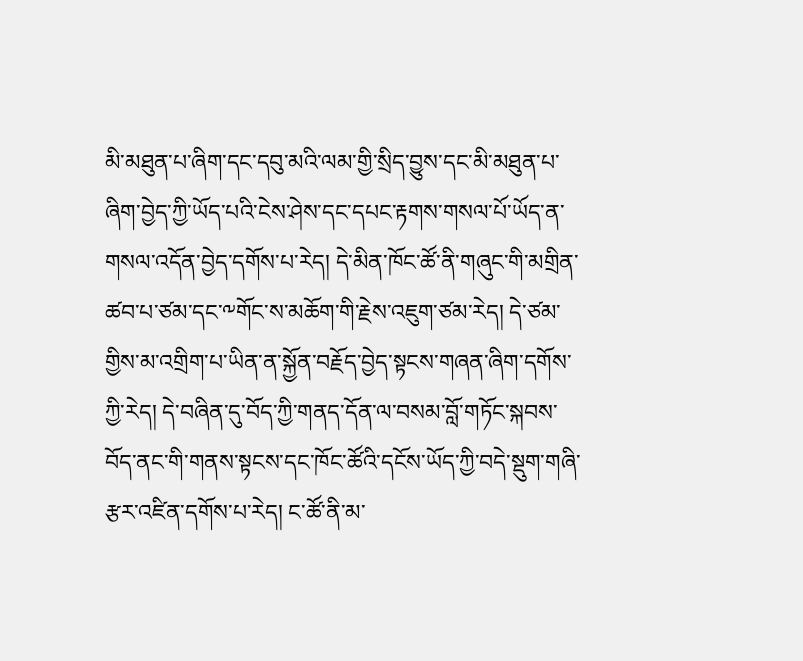མི་མཐུན་པ་ཞིག་དང་དབུ་མའི་ལམ་གྱི་སྲིད་བྱུས་དང་མི་མཐུན་པ་ཞིག་བྱེད་ཀྱི་ཡོད་པའི་ངེས་ཤེས་དང་དཔང་རྟགས་གསལ་པོ་ཡོད་ན་གསལ་འདོན་བྱེད་དགོས་པ་རེད། དེ་མིན་ཁོང་ཚོ་ནི་གཞུང་གི་མགྲིན་ཚབ་པ་ཙམ་དང་༸གོང་ས་མཆོག་གི་རྗེས་འཇུག་ཙམ་རེད། དེ་ཙམ་གྱིས་མ་འགྲིག་པ་ཡིན་ན་སྐྱོན་བརྗོད་བྱེད་སྟངས་གཞན་ཞིག་དགོས་ཀྱི་རེད། དེ་བཞིན་དུ་བོད་ཀྱི་གནད་དོན་ལ་བསམ་བློ་གཏོང་སྐབས་བོད་ནང་གི་གནས་སྟངས་དང་ཁོང་ཚོའི་དངོས་ཡོད་ཀྱི་བདེ་སྡུག་གཞི་རྩར་འཛིན་དགོས་པ་རེད། ང་ཚོ་ནི་མ་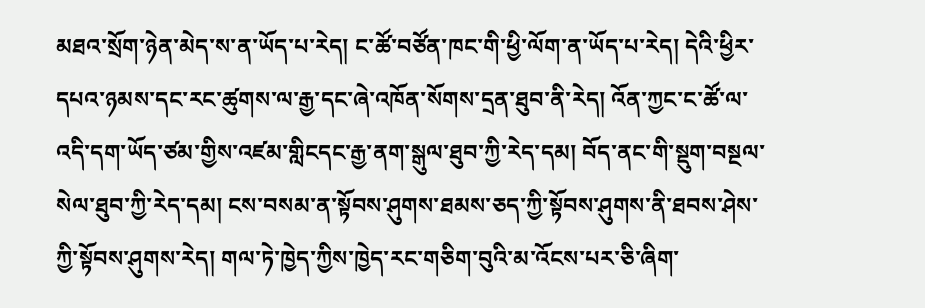མཐའ་སྲོག་ཉེན་མེད་ས་ན་ཡོད་པ་རེད། ང་ཚོ་བཙོན་ཁང་གི་ཕྱི་ལོག་ན་ཡོད་པ་རེད། དེའི་ཕྱིར་དཔའ་ཉམས་དང་རང་ཚུགས་ལ་རྒྱ་དང་ཞེ་འཁོན་སོགས་དྲན་ཐུབ་ནི་རེད། འོན་ཀྱང་ང་ཚོ་ལ་འདི་དག་ཡོད་ཙམ་གྱིས་འཛམ་གླིངདང་རྒྱ་ནག་སྒུལ་ཐུབ་ཀྱི་རེད་དམ། བོད་ནང་གི་སྡུག་བསྔལ་སེལ་ཐུབ་ཀྱི་རེད་དམ། ངས་བསམ་ན་སྟོབས་ཤུགས་ཐམས་ཅད་ཀྱི་སྟོབས་ཤུགས་ནི་ཐབས་ཤེས་ཀྱི་སྟོབས་ཤུགས་རེད། གལ་ཏེ་ཁྱེད་ཀྱིས་ཁྱེད་རང་གཅིག་བུའི་མ་འོངས་པར་ཅི་ཞིག་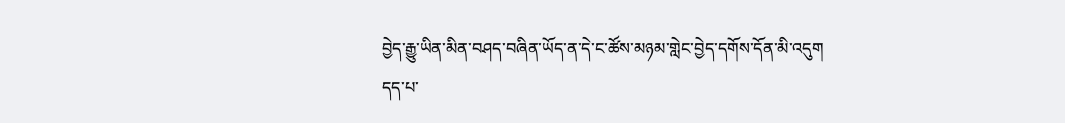བྱེད་རྒྱུ་ཡིན་མིན་བཤད་བཞིན་ཡོད་ན་དེ་ང་ཚོས་མཉམ་གླེང་བྱེད་དགོས་དོན་མི་འདུག
དད་པ་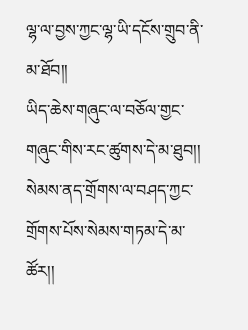ལྷ་ལ་བྱས་ཀྱང་ལྷ་ཡི་དངོས་གྲུབ་ནི་མ་ཐོབ།།
ཡིད་ཆེས་གཞུང་ལ་བཅོལ་གྱང་གཞུང་གིས་རང་ཚུགས་དེ་མ་ཐུབ།།
སེམས་ནད་གྲོགས་ལ་བཤད་ཀྱང་གྲོགས་པོས་སེམས་གཏམ་དེ་མ་ཚོར།།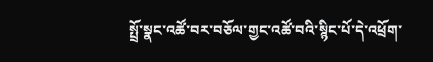སྤྲོ་སྣང་འཚོ་བར་བཅོལ་གྱང་འཚོ་བའི་སྙིང་པོ་དེ་འཕྲོག་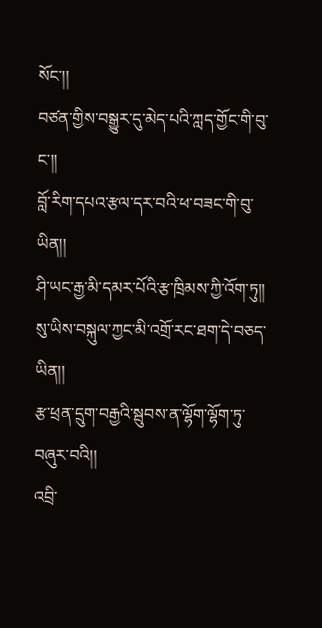སོང་།།
བཙན་གྱིས་བསྒྱུར་དུ་མེད་པའི་ཀླད་གྱོང་གི་བུ་ང་།།
བློ་རིག་དཔའ་རྩལ་དར་བའི་ཕ་བཟང་གི་བུ་ཡིན།།
ཤི་ཡང་རྒྱ་མི་དམར་པོའི་རྩ་ཁྲིམས་ཀྱི་འོག་ཏུ།།
སུ་ཡིས་བསྐུལ་ཀྱང་མི་འགྲོ་རང་ཐག་དེ་བཅད་ཡིན།།
རྩ་ཕྲན་དྲུག་བརྒྱའི་སྦུབས་ན་ལྷོག་ལྷོག་ཏུ་བཞུར་བའི།།
འབྲི་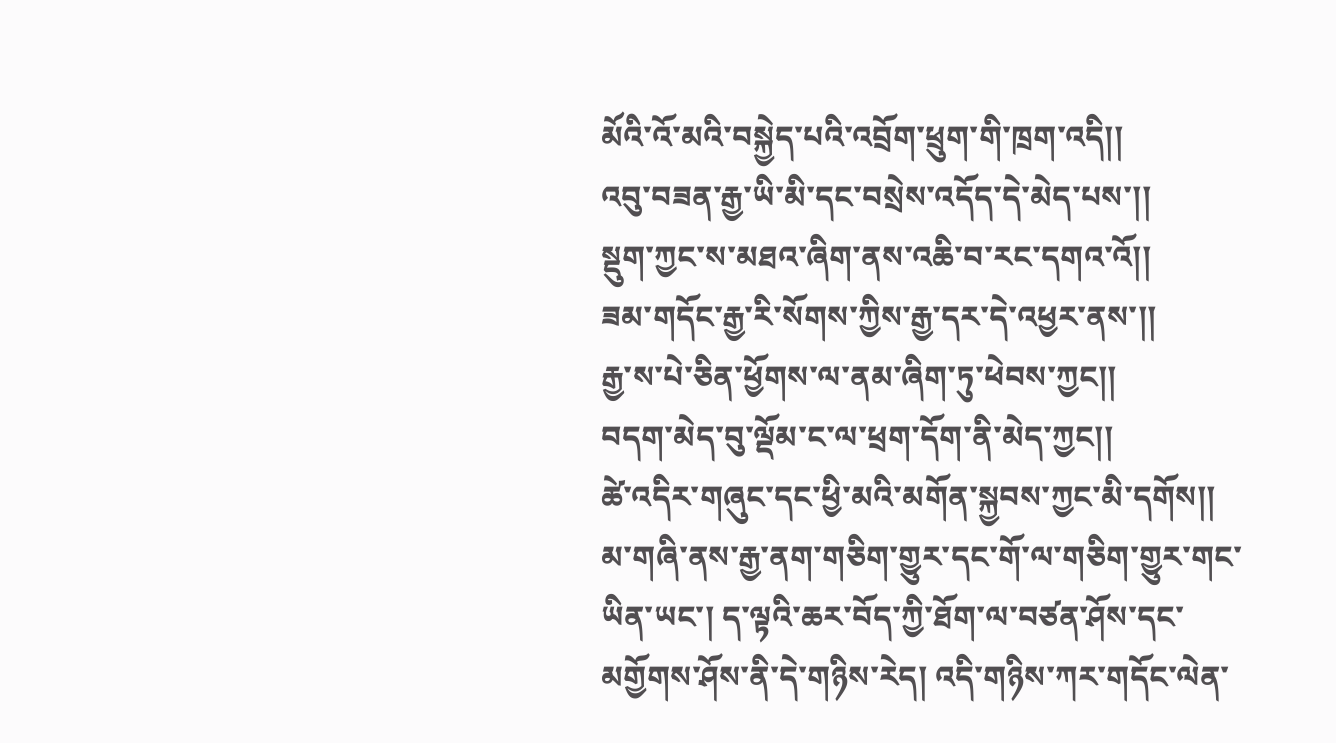མོའི་འོ་མའི་བསྐྱེད་པའི་འབྲོག་ཕྲུག་གི་ཁྲག་འདི།།
འབུ་བཟན་རྒྱ་ཡི་མི་དང་བསྲེས་འདོད་དེ་མེད་པས་།།
སྡུག་ཀྱང་ས་མཐའ་ཞིག་ནས་འཆི་བ་རང་དགའ་འོ།།
ཟམ་གདོང་རྒྱ་རི་སོགས་ཀྱིས་རྒྱ་དར་དེ་འཕྱར་ནས་།།
རྒྱ་ས་པེ་ཅིན་ཕྱོགས་ལ་ནམ་ཞིག་ཏུ་ཕེབས་ཀྱང།།
བདག་མེད་བུ་ལྡོམ་ང་ལ་ཕྲག་དོག་ནི་མེད་ཀྱང།།
ཚེ་འདིར་གཞུང་དང་ཕྱི་མའི་མགོན་སྐྱབས་ཀྱང་མི་དགོས།།
མ་གཞི་ནས་རྒྱ་ནག་གཅིག་གྱུར་དང་གོ་ལ་གཅིག་གྱུར་གང་ཡིན་ཡང་། ད་ལྟའི་ཆར་བོད་ཀྱི་ཐོག་ལ་བཙན་ཤོས་དང་མགྱོགས་ཤོས་ནི་དེ་གཉིས་རེད། འདི་གཉིས་ཀར་གདོང་ལེན་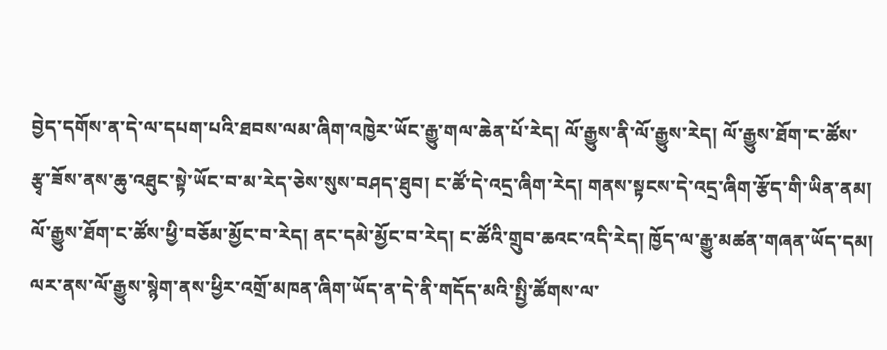བྱེད་དགོས་ན་དེ་ལ་དཔག་པའི་ཐབས་ལམ་ཞིག་འཁྱེར་ཡོང་རྒྱུ་གལ་ཆེན་པོ་རེད། ལོ་རྒྱུས་ནི་ལོ་རྒྱུས་རེད། ལོ་རྒྱུས་ཐོག་ང་ཚོས་རྩྭ་ཟོས་ནས་ཆུ་འཐུང་སྟེ་ཡོང་བ་མ་རེད་ཅེས་སུས་བཤད་ཐུབ། ང་ཚོ་དེ་འདྲ་ཞིག་རེད། གནས་སྟངས་དེ་འདྲ་ཞིག་རྩོད་གི་ཡིན་ནམ། ལོ་རྒྱུས་ཐོག་ང་ཚོས་ཕྱི་བཅོམ་མྱོང་བ་རེད། ནང་དམེ་མྱོང་བ་རེད། ང་ཚོའི་གྲུབ་ཆའང་འདི་རེད། ཁྱོད་ལ་རྒྱུ་མཚན་གཞན་ཡོད་དམ། ལར་ནས་ལོ་རྒྱུས་སྙེག་ནས་ཕྱིར་འགྲོ་མཁན་ཞིག་ཡོད་ན་དེ་ནི་གདོད་མའི་སྤྱི་ཚོགས་ལ་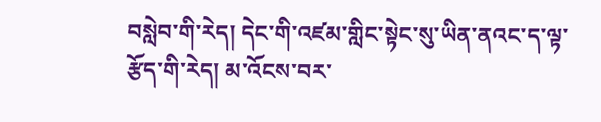བསླེབ་གི་རེད། དེང་གི་འཛམ་གླིང་སྟེང་སུ་ཡིན་ནའང་ད་ལྟ་རྩོད་གི་རེད། མ་འོངས་བར་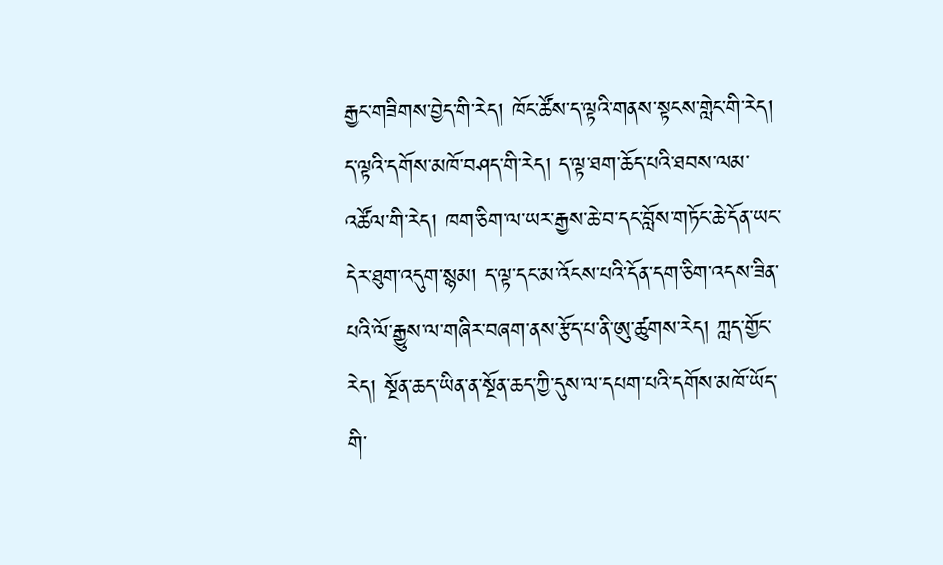རྒྱང་གཟིགས་བྱེད་གི་རེད། ཁོང་ཚོས་ད་ལྟའི་གནས་སྟངས་གླེང་གི་རེད། ད་ལྟའི་དགོས་མཁོ་བཤད་གི་རེད། ད་ལྟ་ཐག་ཆོད་པའི་ཐབས་ལམ་འཚོལ་གི་རེད། ཁག་ཅིག་ལ་ཡར་རྒྱས་ཆེ་བ་དང་བློས་གཏོང་ཆེ་དོན་ཡང་དེར་ཐུག་འདུག་སྙམ། ད་ལྟ་དང་མ་འོངས་པའི་དོན་དག་ཅིག་འདས་ཟིན་པའི་ལོ་རྒྱུས་ལ་གཞིར་བཞག་ནས་རྩོད་པ་ནི་ཨུ་ཚུགས་རེད། ཀླད་གྱོང་རེད། སྔོན་ཆད་ཡིན་ན་སྔོན་ཆད་ཀྱི་དུས་ལ་དཔག་པའི་དགོས་མཁོ་ཡོད་གི་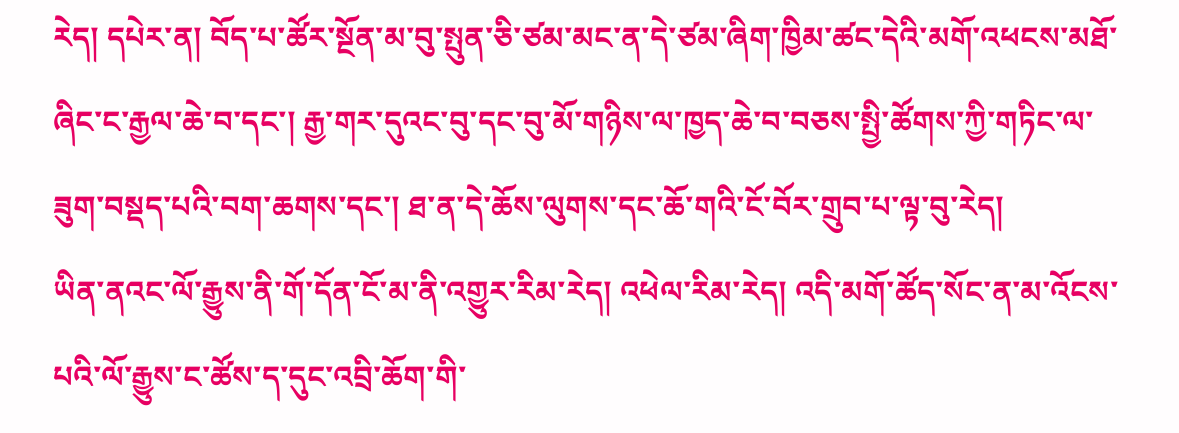རེད། དཔེར་ན། བོད་པ་ཚོར་སྔོན་མ་བུ་སྤུན་ཅི་ཙམ་མང་ན་དེ་ཙམ་ཞིག་ཁྱིམ་ཚང་དེའི་མགོ་འཕངས་མཐོ་ཞིང་ང་རྒྱལ་ཆེ་བ་དང་། རྒྱ་གར་དུའང་བུ་དང་བུ་མོ་གཉིས་ལ་ཁྱད་ཆེ་བ་བཅས་སྤྱི་ཚོགས་ཀྱི་གཏིང་ལ་ཟུག་བསྡད་པའི་བག་ཆགས་དང་། ཐ་ན་དེ་ཆོས་ལུགས་དང་ཆོ་གའི་ངོ་བོར་གྲུབ་པ་ལྟ་བུ་རེད།
ཡིན་ནའང་ལོ་རྒྱུས་ནི་གོ་དོན་ངོ་མ་ནི་འགྱུར་རིམ་རེད། འཕེལ་རིམ་རེད། འདི་མགོ་ཚོད་སོང་ན་མ་འོངས་པའི་ལོ་རྒྱུས་ང་ཚོས་ད་དུང་འབྲི་ཆོག་གི་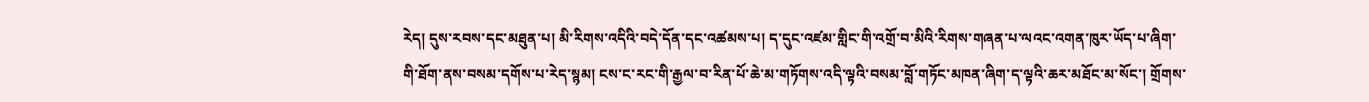རེད། དུས་རབས་དང་མཐུན་པ། མི་རིགས་འདིའི་བདེ་དོན་དང་འཚམས་པ། ད་དུང་འཛམ་གླིང་གི་འགྲོ་བ་མིའི་རིགས་གཞན་པ་ལའང་འགན་ཁུར་ཡོད་པ་ཞིག་གི་ཐོག་ནས་བསམ་དགོས་པ་རེད་སྙམ། ངས་ང་རང་གི་རྒྱལ་བ་རིན་པོ་ཆེ་མ་གཏོགས་འདི་ལྟའི་བསམ་བློ་གཏོང་མཁན་ཞིག་ད་ལྟའི་ཆར་མཐོང་མ་སོང་། གྲོགས་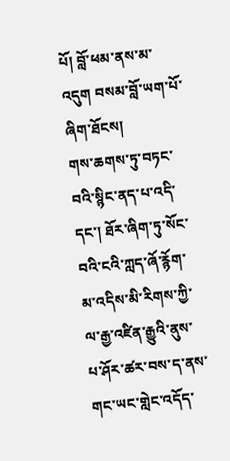པོ། བློ་ཕམ་ནས་མ་འདུག བསམ་བློ་ཡག་པོ་ཞིག་ཐོངས།
གས་ཆགས་ཏུ་བཏང་བའི་སྙིང་ནད་པ་འདི་དང་། ཐོར་ཞིག་ཏུ་སོང་བའི་ངའི་ཀླད་ཞོ་རྙོག་མ་འདིས་མི་རིགས་ཀྱི་ལ་རྒྱ་འཛིན་རྒྱུའི་ནུས་པ་ཤོར་ཚར་བས་ད་ནས་གང་ཡང་གླེང་འདོད་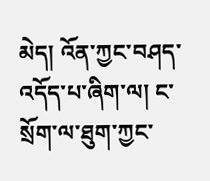མེད། འོན་ཀྱང་བཤད་འདོད་པ་ཞིག་ལ། ང་སྲོག་ལ་ཐུག་ཀྱང་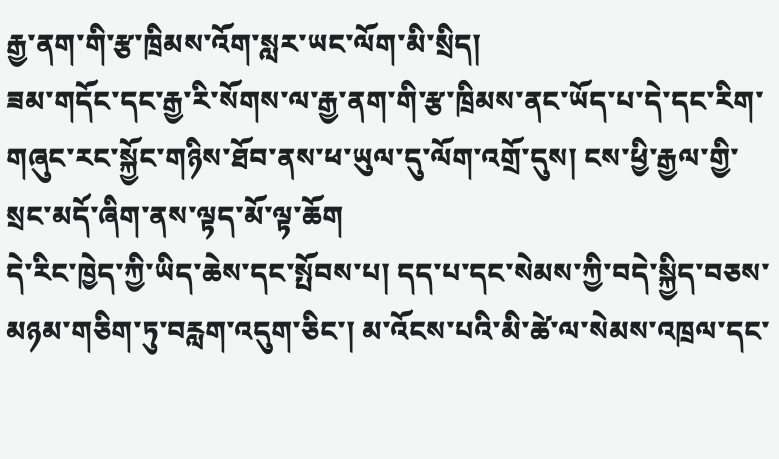རྒྱ་ནག་གི་རྩ་ཁྲིམས་འོག་སླར་ཡང་ལོག་མི་སྲིད།
ཟམ་གདོང་དང་རྒྱ་རི་སོགས་ལ་རྒྱ་ནག་གི་རྩ་ཁྲིམས་ནང་ཡོད་པ་དེ་དང་རིག་གཞུང་རང་སྐྱོང་གཉིས་ཐོབ་ནས་ཕ་ཡུལ་དུ་ལོག་འགྲོ་དུས། ངས་ཕྱི་རྒྱལ་གྱི་སྲང་མདོ་ཞིག་ནས་ལྟད་མོ་ལྟ་ཆོག
དེ་རིང་ཁྱེད་ཀྱི་ཡིད་ཆེས་དང་སྤོབས་པ། དད་པ་དང་སེམས་ཀྱི་བདེ་སྐྱིད་བཅས་མཉམ་གཅིག་ཏུ་བརླག་འདུག་ཅིང་། མ་འོངས་པའི་མི་ཚེ་ལ་སེམས་འཁྲལ་དང་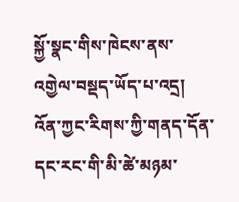སྐྱོ་སྣང་གིས་ཁེངས་ནས་འགྱེལ་བསྡད་ཡོད་པ་འདྲ། འོན་ཀྱང་རིགས་ཀྱི་གནད་དོན་དང་རང་གི་མི་ཚེ་མཉམ་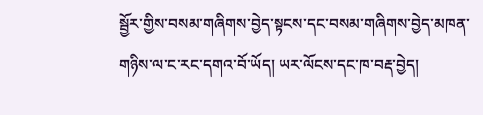སྦྱོར་གྱིས་བསམ་གཞིགས་བྱེད་སྟངས་དང་བསམ་གཞིགས་བྱེད་མཁན་གཉིས་ལ་ང་རང་དགའ་བོ་ཡོད། ཡར་ལོངས་དང་ཁ་བརྡ་བྱེད།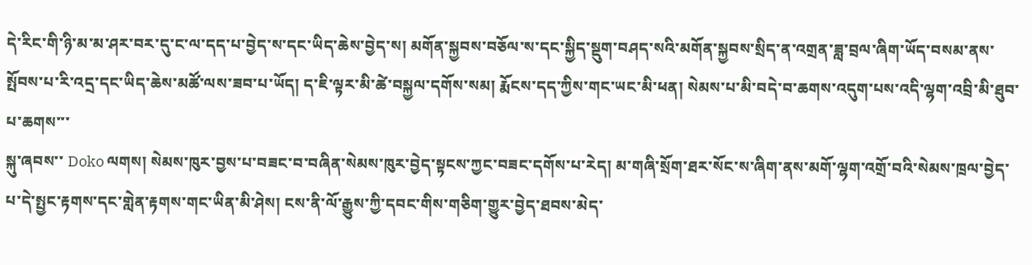དེ་རིང་གི་ཉི་མ་མ་ཤར་བར་དུ་ང་ལ་དད་པ་བྱེད་ས་དང་ཡིད་ཆེས་བྱེད་ས། མགོན་སྐྱབས་བཅོལ་ས་དང་སྐྱིད་སྡུག་བཤད་སའི་མགོན་སྐྱབས་སྲིད་ན་འགྲན་ཟླ་བྲལ་ཞིག་ཡོད་བསམ་ནས་སྤོབས་པ་རི་འདྲ་དང་ཡིད་ཆེས་མཚོ་ལས་ཟབ་པ་ཡོད། ད་ཇི་ལྟར་མི་ཚེ་བསྐྱལ་དགོས་སམ། རྨོངས་དད་ཀྱིས་གང་ཡང་མི་ཕན། སེམས་པ་མི་བདེ་བ་ཆགས་འདུག་པས་འདི་ལྷག་འབྲི་མི་ཐུབ་པ་ཆགས་་་
སྐུ་ཞབས་་ Doko ལགས། སེམས་ཁུར་བྱས་པ་བཟང་བ་བཞིན་སེམས་ཁུར་བྱེད་སྟངས་ཀྱང་བཟང་དགོས་པ་རེད། མ་གཞི་སྲོག་ཐར་སོང་ས་ཞིག་ནས་མགོ་ལྷག་འགྲོ་བའི་སེམས་ཁྲལ་བྱེད་པ་དེ་སྤྱང་རྟགས་དང་གླེན་རྟགས་གང་ཡིན་མི་ཤེས། ངས་ནི་ལོ་རྒྱུས་ཀྱི་དབང་གིས་གཅིག་གྱུར་བྱེད་ཐབས་མེད་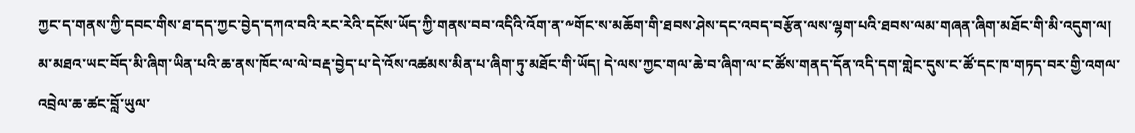ཀྱང་ད་གནས་ཀྱི་དབང་གིས་ཐ་དད་ཀྱང་བྱེད་དཀའ་བའི་རང་རེའི་དངོས་ཡོད་ཀྱི་གནས་བབ་འདིའི་འོག་ན་༸གོང་ས་མཆོག་གི་ཐབས་ཤེས་དང་འབད་བརྩོན་ལས་ལྷག་པའི་ཐབས་ལམ་གཞན་ཞིག་མཐོང་གི་མི་འདུག་ལ། མ་མཐའ་ཡང་བོད་མི་ཞིག་ཡིན་པའི་ཆ་ནས་ཁོང་ལ་ལེ་བརྡ་བྱེད་པ་དེ་འོས་འཚམས་མིན་པ་ཞིག་ཏུ་མཐོང་གི་ཡོད། དེ་ལས་ཀྱང་གལ་ཆེ་བ་ཞིག་ལ་ང་ཚོས་གནད་དོན་འདི་དག་གླེང་དུས་ང་ཚོ་དང་ཁ་གཏད་བར་གྱི་འགལ་འབྲེལ་ཆ་ཚང་བློ་ཡུལ་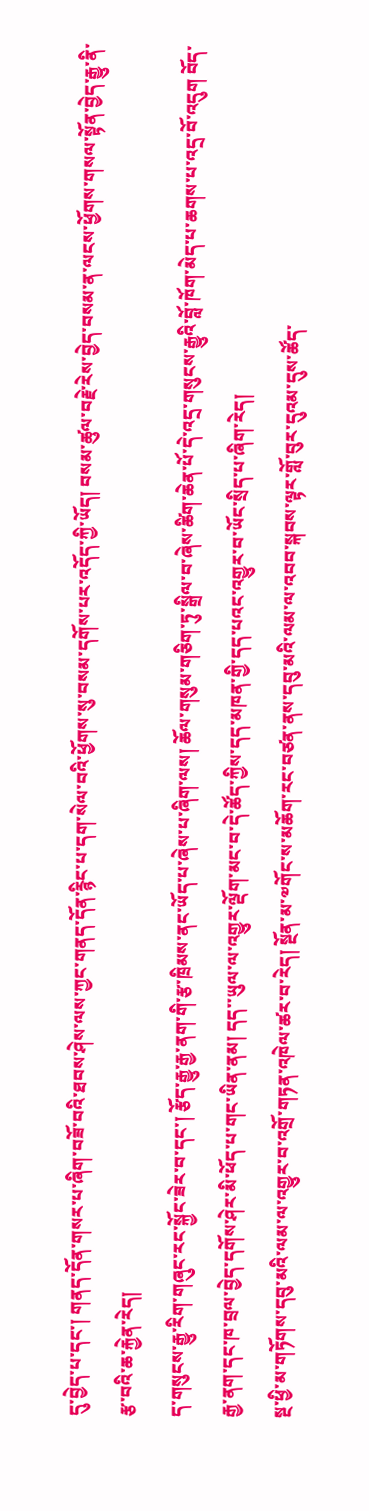དུ་བྱེད་པ་དང་། གནད་དོན་གསར་པ་ཞིག་བཟོ་བའི་ཐབས་ཤེས་ལས་ཀྱང་གནད་དོན་རྙིང་པ་དག་སེལ་བའི་ཕྱོགས་སུ་བསམ་དགོས་པར་འདོད་ཀྱི་ཡོད། བསམ་ཚུལ་བརྗེ་རེས་བྱེད་བསམ་ན་ལངས་ཕྱོགས་གསལ་སྟོན་བྱེད་རྒྱུ་ནི་རྩ་བའི་ཆ་རྐྱེན་རེད།
ད་གསུངས་རྒྱུ་རིག་གཞུང་རང་སྐྱོང་ཟེར་བ་དང་། རྩོད་རྒྱུ་རྒྱ་ནག་གི་རྩ་ཁྲིམས་ནང་ཡོད་པ་ཞེས་པ་ཞིག་ལས། ཆོལ་གསུམ་གཅིག་ཏུ་སྒྲིལ་བ་ཞེས་ཚིག་ཆེན་པོ་དེ་འདྲ་གསུངས་རྒྱུའི་བློ་ཁོག་མེད་པ་ཆགས་པ་འདྲ་བོ་འདུག བོད་རྒྱ་ནག་དང་ཁ་བྲལ་བྱེད་དགོས་ཤེར་མི་ཕོད་པ་གང་ཡིན་ནམ། དད་་ཡུལ་ལ་འགྱུར་ལྡོག་མང་བ་དེ་ཚོད་ཀྱིས་དད་མཁན་གྱི་དད་པའང་འགྱུར་བ་ཡོང་སྲིད་པ་ཞིག་རེད།
སྔ་ཕྱི་མ་གཏོགས་དབུ་མའི་ལམ་ལ་འགྱུར་བ་འགྲོ་གཏན་འཁེལ་ཚར་བ་རེད། སྔོན་མ་༧གོང་ས་མཆོག་རང་བཙན་ནས་དབུ་མའི་ལམ་ལ་འབབ་སྐབས་ལྟར་གློ་བུར་དུའམ་དུས་ཚོད་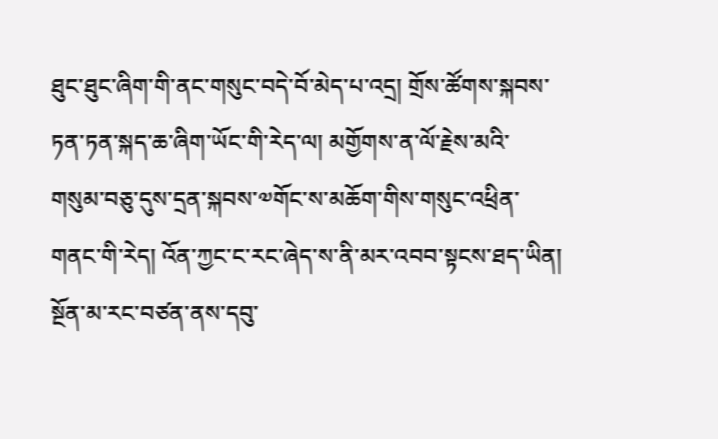ཐུང་ཐུང་ཞིག་གི་ནང་གསུང་བདེ་བོ་མེད་པ་འདྲ། གྲོས་ཚོགས་སྐབས་ཏན་ཏན་སྐད་ཆ་ཞིག་ཡོང་གི་རེད་ལ། མགྱོགས་ན་ལོ་རྗེས་མའི་གསུམ་བཅུ་དུས་དྲན་སྐབས་༧གོང་ས་མཆོག་གིས་གསུང་འཕྲིན་གནང་གི་རེད། འོན་ཀྱང་ང་རང་ཞེད་ས་ནི་མར་འབབ་སྟངས་ཐད་ཡིན། སྔོན་མ་རང་བཙན་ནས་དབུ་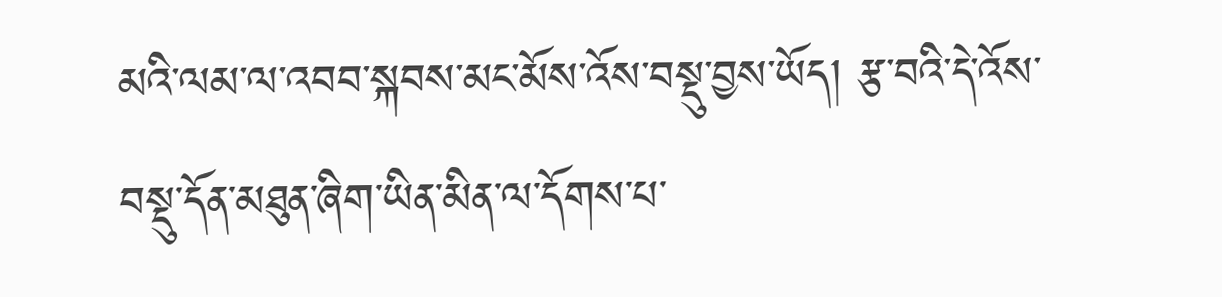མའི་ལམ་ལ་འབབ་སྐབས་མང་མོས་འོས་བསྡུ་བྱས་ཡོད། རྩ་བའི་དེ་འོས་བསྡུ་དོན་མཐུན་ཞིག་ཡིན་མིན་ལ་དོགས་པ་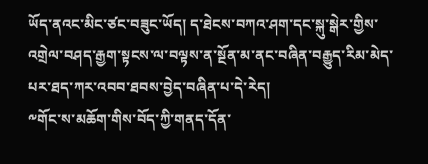ཡོད་ནའང་མིང་ཙང་བཟུང་ཡོད། ད་ཐེངས་བཀའ་ཤག་དང་སྐུ་སྒེར་གྱིས་འགྲེལ་བཤད་རྒྱག་སྟངས་ལ་བལྟས་ན་སྔོན་མ་ནང་བཞིན་བརྒྱུད་རིམ་མེད་པར་ཐད་ཀར་འབབ་ཐབས་བྱེད་བཞིན་པ་དེ་རེད།
༸གོང་ས་མཆོག་གིས་བོད་ཀྱི་གནད་དོན་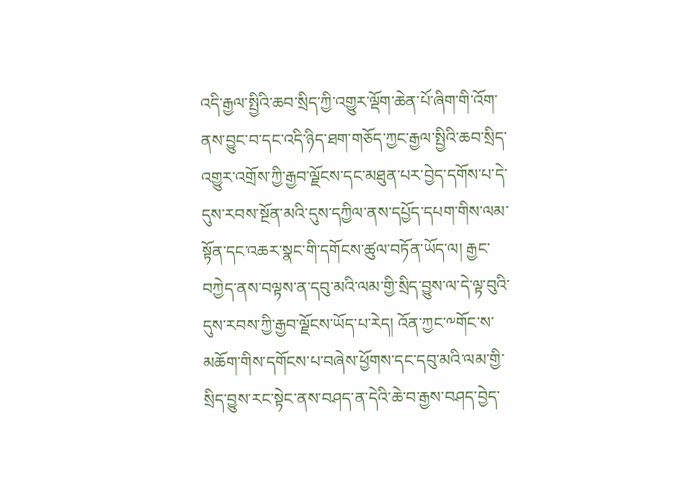འདི་རྒྱལ་སྤྱིའི་ཆབ་སྲིད་ཀྱི་འགྱུར་ལྡོག་ཆེན་པོ་ཞིག་གི་འོག་ནས་བྱུང་བ་དང་འདི་ཉིད་ཐག་གཅོད་ཀྱང་རྒྱལ་སྤྱིའི་ཆབ་སྲིད་འགྱུར་འགྲོས་ཀྱི་རྒྱབ་ལྗོངས་དང་མཐུན་པར་བྱེད་དགོས་པ་དེ་དུས་རབས་སྔོན་མའི་དུས་དཀྱིལ་ནས་དཔྱོད་དཔག་གིས་ལམ་སྟོན་དང་འཆར་སྣང་གི་དགོངས་ཚུལ་བཏོན་ཡོད་ལ། རྒྱང་བཀྱེད་ནས་བལྟས་ན་དབུ་མའི་ལམ་གྱི་སྲིད་བྱུས་ལ་དེ་ལྟ་བུའི་དུས་རབས་ཀྱི་རྒྱབ་ལྗོངས་ཡོད་པ་རེད། འོན་ཀྱང་༸གོང་ས་མཆོག་གིས་དགོངས་པ་བཞེས་ཕྱོགས་དང་དབུ་མའི་ལམ་གྱི་སྲིད་བྱུས་རང་སྟེང་ནས་བཤད་ན་དེའི་ཆེ་བ་རྒྱས་བཤད་བྱེད་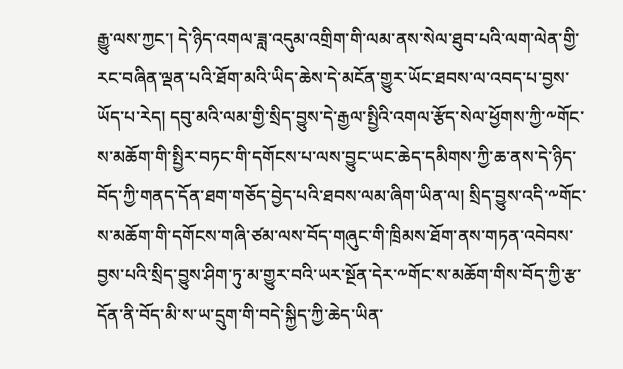རྒྱུ་ལས་ཀྱང་། དེ་ཉིད་འགལ་ཟླ་འདུམ་འགྲིག་གི་ལམ་ནས་སེལ་ཐུབ་པའི་ལག་ལེན་གྱི་རང་བཞིན་ལྡན་པའི་ཐོག་མའི་ཡིད་ཆེས་དེ་མངོན་གྱུར་ཡོང་ཐབས་ལ་འབད་པ་བྱས་ཡོད་པ་རེད། དབུ་མའི་ལམ་གྱི་སྲིད་བྱུས་དེ་རྒྱལ་སྤྱིའི་འགལ་རྩོད་སེལ་ཕྱོགས་ཀྱི་༸གོང་ས་མཆོག་གི་སྤྱིར་བཏང་གི་དགོངས་པ་ལས་བྱུང་ཡང་ཆེད་དམིགས་ཀྱི་ཆ་ནས་དེ་ཉིད་བོད་ཀྱི་གནད་དོན་ཐག་གཅོད་བྱེད་པའི་ཐབས་ལམ་ཞིག་ཡིན་ལ། སྲིད་བྱུས་འདི་༸གོང་ས་མཆོག་གི་དགོངས་གཞི་ཙམ་ལས་བོད་གཞུང་གི་ཁྲིམས་ཐོག་ནས་གཏན་འབེབས་བྱས་པའི་སྲིད་བྱུས་ཤིག་ཏུ་མ་གྱུར་བའི་ཡར་སྔོན་དེར་༸གོང་ས་མཆོག་གིས་བོད་ཀྱི་རྩ་དོན་ནི་བོད་མི་ས་ཡ་དྲུག་གི་བདེ་སྐྱིད་ཀྱི་ཆེད་ཡིན་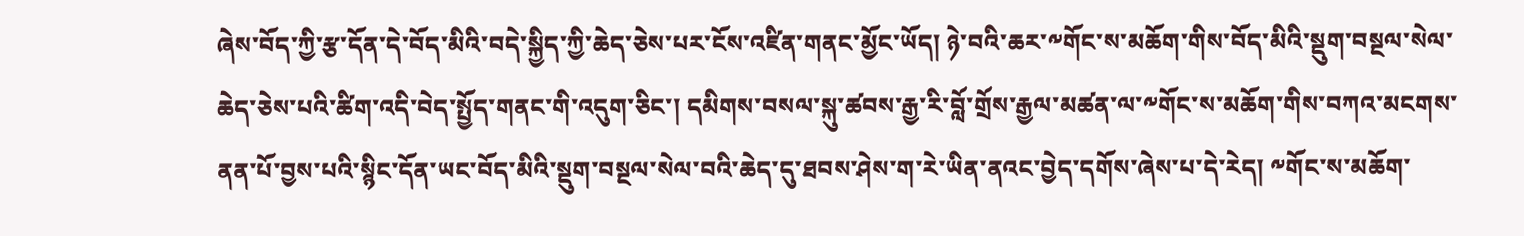ཞེས་བོད་ཀྱི་རྩ་དོན་དེ་བོད་མིའི་བདེ་སྐྱིད་ཀྱི་ཆེད་ཅེས་པར་ངོས་འཛིན་གནང་མྱོང་ཡོད། ཉེ་བའི་ཆར་༸གོང་ས་མཆོག་གིས་བོད་མིའི་སྡུག་བསྔལ་སེལ་ཆེད་ཅེས་པའི་ཚིག་འདི་བེད་སྤྱོད་གནང་གི་འདུག་ཅིང་། དམིགས་བསལ་སྐུ་ཚབས་རྒྱ་རི་བློ་གྲོས་རྒྱལ་མཚན་ལ་༸གོང་ས་མཆོག་གིས་བཀའ་མངགས་ནན་པོ་བྱས་པའི་སྙིང་དོན་ཡང་བོད་མིའི་སྡུག་བསྔལ་སེལ་བའི་ཆེད་དུ་ཐབས་ཤེས་ག་རེ་ཡིན་ནའང་བྱེད་དགོས་ཞེས་པ་དེ་རེད། ༸གོང་ས་མཆོག་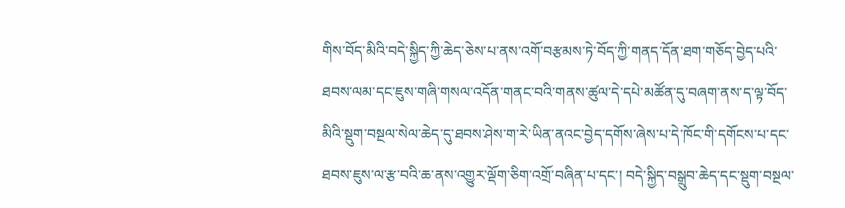གིས་བོད་མིའི་བདེ་སྐྱིད་ཀྱི་ཆེད་ཅེས་པ་ནས་འགོ་བརྩམས་ཏེ་བོད་ཀྱི་གནད་དོན་ཐག་གཅོད་བྱེད་པའི་ཐབས་ལམ་དང་ཇུས་གཞི་གསལ་འདོན་གནང་བའི་གནས་ཚུལ་དེ་དཔེ་མཚོན་དུ་བཞག་ནས་ད་ལྟ་བོད་མིའི་སྡུག་བསྔལ་སེལ་ཆེད་དུ་ཐབས་ཤེས་ག་རེ་ཡིན་ནའང་བྱེད་དགོས་ཞེས་པ་དེ་ཁོང་གི་དགོངས་པ་དང་ཐབས་ཇུས་ལ་རྩ་བའི་ཆ་ནས་འགྱུར་ལྡོག་ཅིག་འགྲོ་བཞིན་པ་དང་། བདེ་སྐྱིད་བསྒྲུབ་ཆེད་དང་སྡུག་བསྔལ་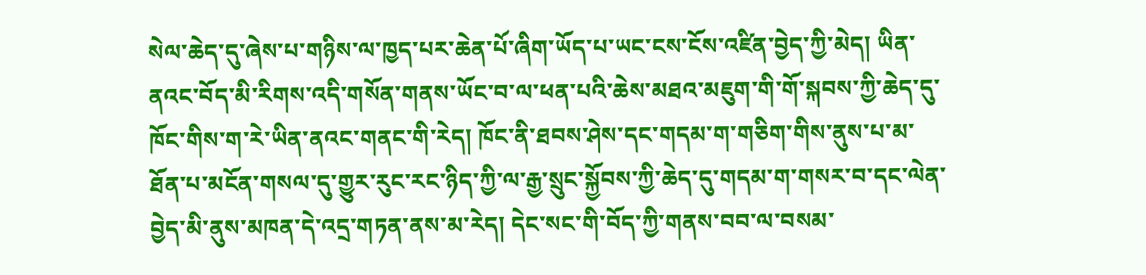སེལ་ཆེད་དུ་ཞེས་པ་གཉིས་ལ་ཁྱད་པར་ཆེན་པོ་ཞིག་ཡོད་པ་ཡང་ངས་ངོས་འཛིན་བྱེད་ཀྱི་མེད། ཡིན་ནའང་བོད་མི་རིགས་འདི་གསོན་གནས་ཡོང་བ་ལ་ཕན་པའི་ཆེས་མཐའ་མཇུག་གི་གོ་སྐབས་ཀྱི་ཆེད་དུ་ཁོང་གིས་ག་རེ་ཡིན་ནའང་གནང་གི་རེད། ཁོང་ནི་ཐབས་ཤེས་དང་གདམ་ག་གཅིག་གིས་ནུས་པ་མ་ཐོན་པ་མངོན་གསལ་དུ་གྱུར་རུང་རང་ཉིད་ཀྱི་ལ་རྒྱ་སྲུང་སྐྱོབས་ཀྱི་ཆེད་དུ་གདམ་ག་གསར་བ་དང་ལེན་བྱེད་མི་ནུས་མཁན་དེ་འདྲ་གཏན་ནས་མ་རེད། དེང་སང་གི་བོད་ཀྱི་གནས་བབ་ལ་བསམ་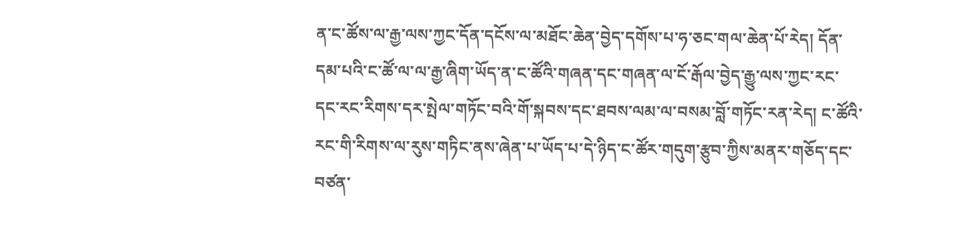ན་ང་ཚོས་ལ་རྒྱ་ལས་ཀྱང་དོན་དངོས་ལ་མཐོང་ཆེན་བྱེད་དགོས་པ་ཧ་ཅང་གལ་ཆེན་པོ་རེད། དོན་དམ་པའི་ང་ཚོ་ལ་ལ་རྒྱ་ཞིག་ཡོད་ན་ང་ཚོའི་གཞན་དང་གཞན་ལ་ངོ་རྒོལ་བྱེད་རྒྱུ་ལས་ཀྱང་རང་དང་རང་རིགས་དར་སྤེལ་གཏོང་བའི་གོ་སྐབས་དང་ཐབས་ལམ་ལ་བསམ་བློ་གཏོང་རན་རེད། ང་ཚོའི་རང་གི་རིགས་ལ་རུས་གཏིང་ནས་ཞེན་པ་ཡོད་པ་དེ་ཉིད་ང་ཚོར་གདུག་རྩུབ་ཀྱིས་མནར་གཅོད་དང་བཙན་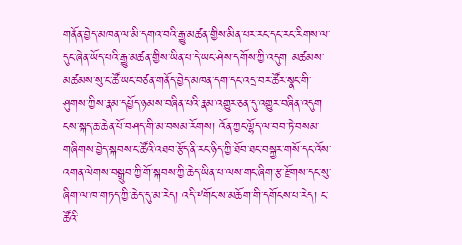གནོན་བྱེད་མཁན་ལ་མི་དགའ་བའི་རྒྱུ་མཚན་གྱིས་མིན་པར་རང་དང་རང་རིགས་ལ་དུང་ཞེན་ཡོད་པའི་རྒྱུ་མཚན་གྱིས་ཡིན་པ་དེ་ཡང་ཤེས་དགོས་ཀྱི་འདུག མཚམས་མཚམས་སུ་ང་ཚོ་ཡང་བཙན་གནོད་བྱེད་མཁན་དག་དང་འདྲ་བར་ཚོར་སྣང་གི་ཤུགས་ཀྱིས་རྣམ་དཔྱོད་ཉམས་བཞིན་པའི་རྣམ་འགྱུར་ཅན་དུ་འགྱུར་བཞིན་འདུག ངས་སྐད་ཆ་ཆེན་པོ་བཤད་གི་མ་བསམ་རོགས། འོན་ཀྱང་ལྷོད་ལ་བབ་ཏེ་བསམ་གཞིགས་བྱེད་སྐབས་ང་ཚོའི་འཐབ་རྩོད་ནི་རང་ཉིད་ཀྱི་ཐོབ་ཐང་བསྐྱར་གསོ་དང་འོས་འགན་ལེགས་བསྒྲུབ་ཀྱི་གོ་སྐབས་ཀྱི་ཆེད་ཡིན་པ་ལས་གང་ཞིག་རྩ་རྫོགས་དང་སུ་ཞིག་ལ་ཁ་གཏད་ཀྱི་ཆེད་དུ་མ་རེད། འདི་༸གོང་ས་མཆོག་གི་དགོངས་པ་རེད། ང་ཚོའི་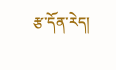རྩ་དོན་རེད།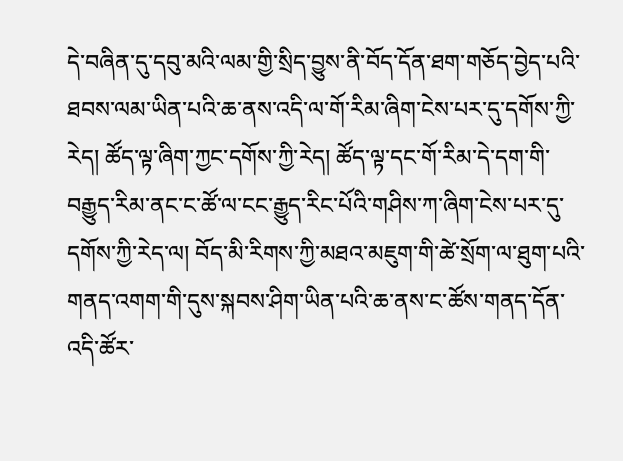དེ་བཞིན་དུ་དབུ་མའི་ལམ་གྱི་སྲིད་བྱུས་ནི་བོད་དོན་ཐག་གཅོད་བྱེད་པའི་ཐབས་ལམ་ཡིན་པའི་ཆ་ནས་འདི་ལ་གོ་རིམ་ཞིག་ངེས་པར་དུ་དགོས་ཀྱི་རེད། ཚོད་ལྟ་ཞིག་ཀྱང་དགོས་ཀྱི་རེད། ཚོད་ལྟ་དང་གོ་རིམ་དེ་དག་གི་བརྒྱུད་རིམ་ནང་ང་ཚོ་ལ་ངང་རྒྱུད་རིང་པོའི་གཤིས་ཀ་ཞིག་ངེས་པར་དུ་དགོས་ཀྱི་རེད་ལ། བོད་མི་རིགས་ཀྱི་མཐའ་མཇུག་གི་ཚེ་སྲོག་ལ་ཐུག་པའི་གནད་འགག་གི་དུས་སྐབས་ཤིག་ཡིན་པའི་ཆ་ནས་ང་ཚོས་གནད་དོན་འདི་ཚོར་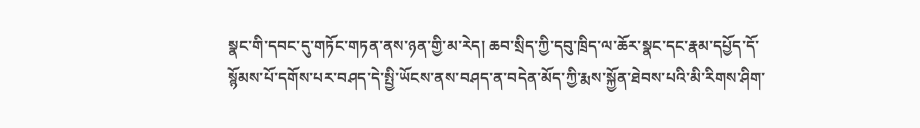སྣང་གི་དབང་དུ་གཏོང་གཏན་ནས་ཉན་གྱི་མ་རེད། ཆབ་སྲིད་ཀྱི་དབུ་ཁྲིད་ལ་ཆོར་སྣང་དང་རྣམ་དཔྱོད་དོ་སྙོམས་པོ་དགོས་པར་བཤད་དེ་སྤྱི་ཡོངས་ནས་བཤད་ན་བདེན་མོད་ཀྱི་རྨས་སྐྱོན་ཐེབས་པའི་མི་རིགས་ཤིག་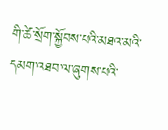གི་ཚེ་སྲོག་སྐྱོབས་པའི་མཐའ་མའི་དམག་འཐབ་ལ་ཞུགས་པའི་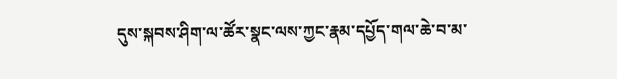དུས་སྐབས་ཤིག་ལ་ཚོར་སྣང་ལས་ཀྱང་རྣམ་དཔྱོད་གལ་ཆེ་བ་མ་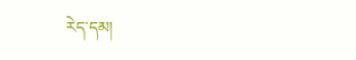རེད་དམ།